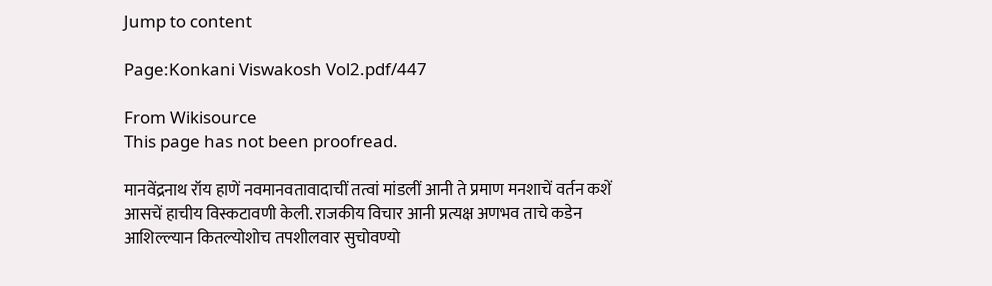Jump to content

Page:Konkani Viswakosh Vol2.pdf/447

From Wikisource
This page has not been proofread.

मानवेंद्रनाथ रॉय हाणें नवमानवतावादाचीं तत्वां मांडलीं आनी ते प्रमाण मनशाचें वर्तन कशें आसचें हाचीय विस्कटावणी केली. राजकीय विचार आनी प्रत्यक्ष अणभव ताचे कडेन आशिल्ल्यान कितल्योशोच तपशीलवार सुचोवण्यो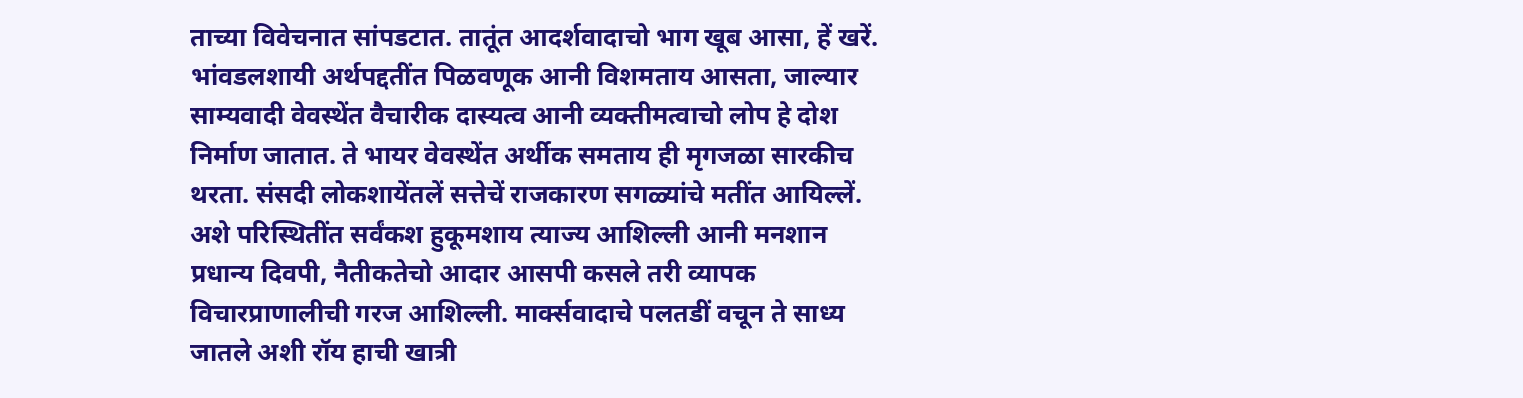ताच्या विवेचनात सांपडटात. तातूंत आदर्शवादाचो भाग खूब आसा, हें खरें. भांवडलशायी अर्थपद्दतींत पिळवणूक आनी विशमताय आसता, जाल्यार साम्यवादी वेवस्थेंत वैचारीक दास्यत्व आनी व्यक्तीमत्वाचो लोप हे दोश निर्माण जातात. ते भायर वेवस्थेंत अर्थीक समताय ही मृगजळा सारकीच थरता. संसदी लोकशायेंतलें सत्तेचें राजकारण सगळ्यांचे मतींत आयिल्लें. अशे परिस्थितींत सर्वंकश हुकूमशाय त्याज्य आशिल्ली आनी मनशान प्रधान्य दिवपी, नैतीकतेचो आदार आसपी कसले तरी व्यापक विचारप्राणालीची गरज आशिल्ली. मार्क्सवादाचे पलतडीं वचून ते साध्य जातले अशी रॉय हाची खात्री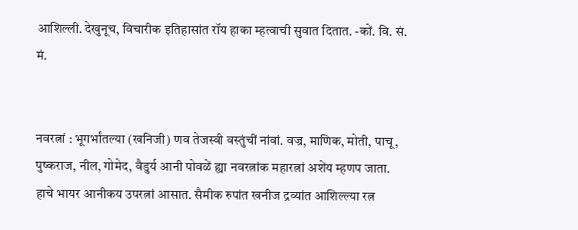आशिल्ली. देखुनूच, विचारीक इतिहासांत रॉय हाका म्हत्वाची सुवात दितात. -कों. वि. सं. मं.


नवरत्नां : भूगर्भांतल्या (खनिजी) णव तेजस्वी वस्तुंचीं नांवां. वज्र, माणिक, मोती, पाचू, पुष्कराज, नील, गोमेद, वैडुर्य आनी पोवळें ह्या नवरत्नांक महारत्नां अशेंय म्हणप जाता. हाचे भायर आनीकय उपरत्नां आसात. सैमीक रुपांत खनीज द्रव्यांत आशिल्ल्या रत्न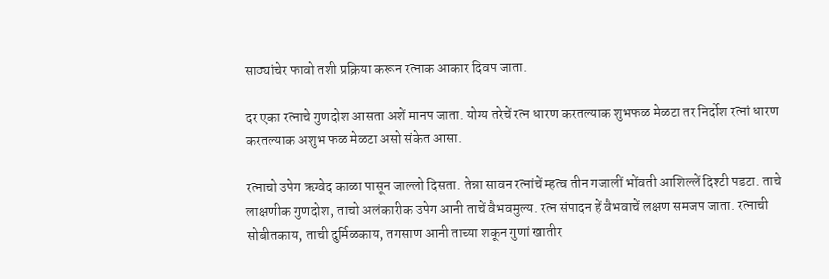साठ्यांचेर फावो तशी प्रक्रिया करून रत्नाक आकार दिवप जाता.

दर एका रत्नाचे गुणदोश आसता अशें मानप जाता. योग्य तरेचें रत्न धारण करतल्याक शुभफळ मेळटा तर निर्दोश रत्नां धारण करतल्याक अशुभ फळ मेळटा असो संकेत आसा.

रत्नाचो उपेग ऋग्वेद काळा पासून जाल्लो दिसता. तेन्ना सावन रत्नांचें म्हत्व तीन गजालीं भोंवती आशिल्लें दिश्टी पडटा. ताचे लाक्षणीक गुणदोश, ताचो अलंकारीक उपेग आनी ताचें वैभवमुल्य. रत्न संपादन हें वैभवाचें लक्षण समजप जाता. रत्नाची सोबीतकाय, ताची दुर्मिळकाय, तगसाण आनी ताच्या शकून गुणां खातीर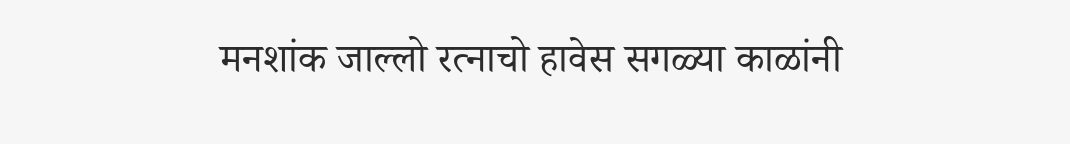मनशांक जाल्लो रत्नाचो हावेस सगळ्या काळांनी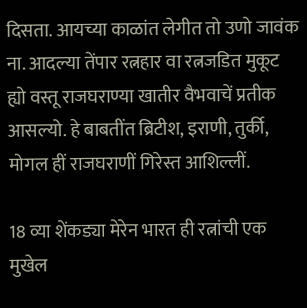दिसता. आयच्या काळांत लेगीत तो उणो जावंक ना. आदल्या तेंपार रत्नहार वा रत्नजडित मुकूट ह्यो वस्तू राजघराण्या खातीर वैभवाचें प्रतीक आसल्यो. हे बाबतींत ब्रिटीश, इराणी, तुर्की, मोगल हीं राजघराणीं गिरेस्त आशिल्लीं.

18 व्या शेंकड्या मेरेन भारत ही रत्नांची एक मुखेल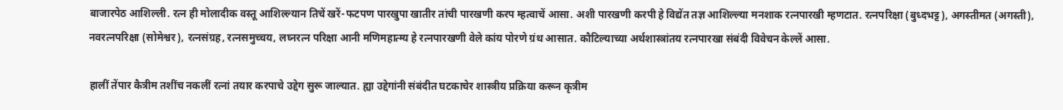बाजारपेठ आशिल्ली. रत्न ही मोलादीक वस्तू आशिल्ल्यान तिचें खरें-फटपण पारखुपा खातीर तांची पारखणी करप म्हत्वाचें आसा. अशी पारखणी करपी हे विद्येंत तज्ञ आशिल्ल्या मनशाक रत्नपारखी म्हणटात. रत्नपरिक्षा (बुध्दभट्ट), अगस्तीमत (अगस्ती), नवरत्नपरिक्षा (सोमेश्वर), रत्नसंग्रह, रत्नसमुच्चय, लघ्नरत्न परिक्षा आनी मणिमहात्म्य हे रत्नपारखणी वेले कांय पोरणे ग्रंथ आसात. कौटिल्याच्या अर्थशास्त्रांतय रत्नपारखा संबंदी विवेचन केल्लें आसा.

हालीं तेंपार कैत्रीम तशींच नकलीं रत्नां तयार करपाचे उद्देग सुरू जाल्यात. ह्या उद्देगांनी संबंदीत घटकाचेर शास्त्रीय प्रक्रिया करून कृत्रीम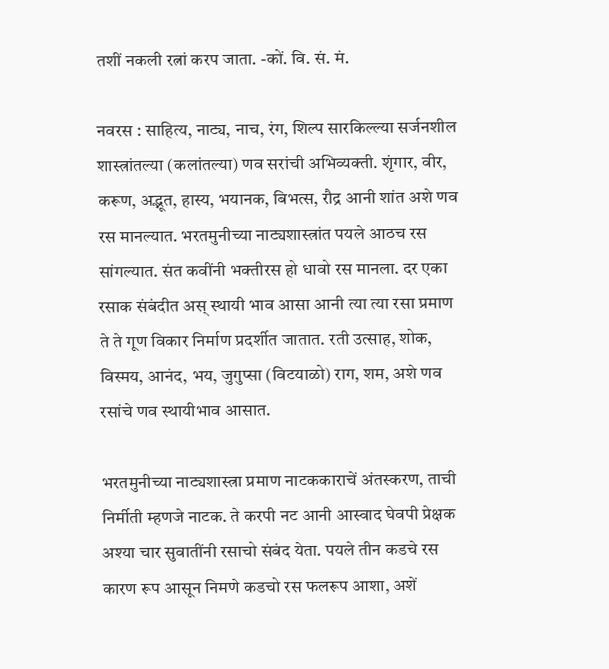तशीं नकली रत्नां करप जाता. -कों. वि. सं. मं.

नवरस : साहित्य, नाट्य, नाच, रंग, शिल्प सारकिल्ल्या सर्जनशील शास्त्रांतल्या (कलांतल्या) णव सरांची अभिव्यक्ती. शृंगार, वीर, करूण, अद्भूत, हास्य, भयानक, बिभत्स, रौद्र आनी शांत अशे णव रस मानल्यात. भरतमुनीच्या नाट्यशास्त्रांत पयले आठच रस सांगल्यात. संत कवींनी भक्तीरस हो धावो रस मानला. दर एका रसाक संबंदीत अस् स्थायी भाव आसा आनी त्या त्या रसा प्रमाण ते ते गूण विकार निर्माण प्रदर्शीत जातात. रती उत्साह, शोक, विस्मय, आनंद, भय, जुगुप्सा (विटयाळो) राग, शम, अशे णव रसांचे णव स्थायीभाव आसात.

भरतमुनीच्या नाट्यशास्त्रा प्रमाण नाटककाराचें अंतस्करण, ताची निर्मीती म्हणजे नाटक. ते करपी नट आनी आस्वाद घेवपी प्रेक्षक अश्या चार सुवातींनी रसाचो संबंद येता. पयले तीन कडचे रस कारण रूप आसून निमणे कडचो रस फलरूप आशा, अशें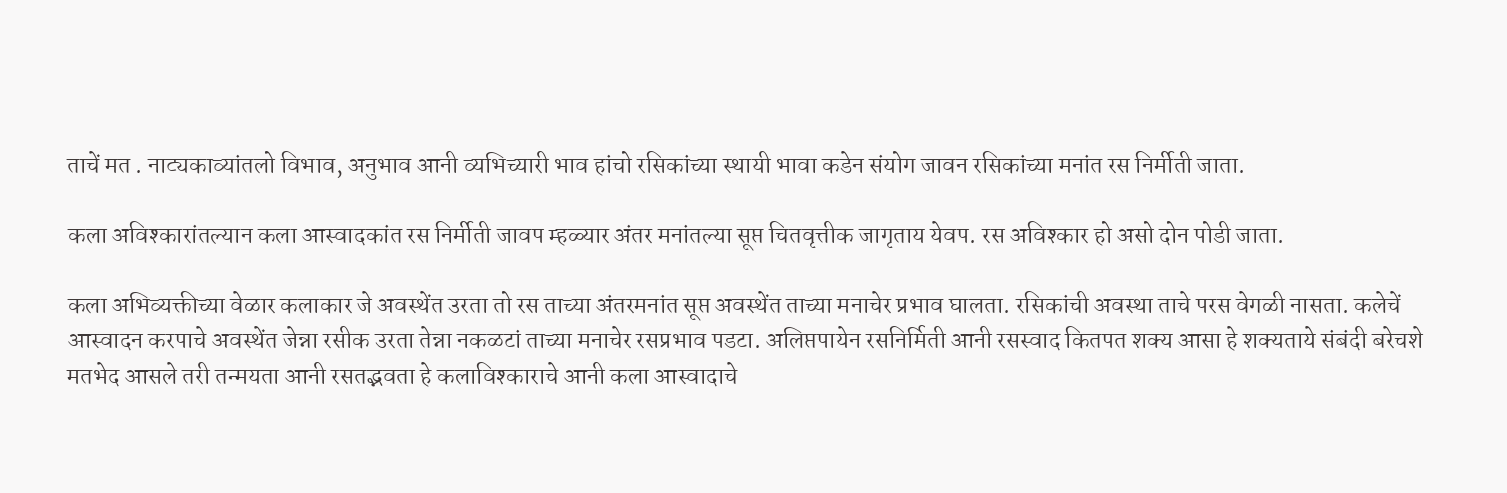ताचें मत . नाट्यकाव्यांतलो विभाव, अनुभाव आनी व्यभिच्यारी भाव हांचो रसिकांच्या स्थायी भावा कडेन संयोग जावन रसिकांच्या मनांत रस निर्मीती जाता.

कला अविश्कारांतल्यान कला आस्वादकांत रस निर्मीती जावप म्हळ्यार अंतर मनांतल्या सूप्त चितवृत्तीक जागृताय येवप. रस अविश्कार हो असो दोन पोडी जाता.

कला अभिव्यक्तीच्या वेळार कलाकार जे अवस्थेंत उरता तो रस ताच्या अंतरमनांत सूप्त अवस्थेंत ताच्या मनाचेर प्रभाव घालता. रसिकांची अवस्था ताचे परस वेगळी नासता. कलेचें आस्वादन करपाचे अवस्थेंत जेन्ना रसीक उरता तेन्ना नकळटां ताच्या मनाचेर रसप्रभाव पडटा. अलिप्तपायेन रसनिर्मिती आनी रसस्वाद कितपत शक्य आसा हे शक्यताये संबंदी बरेचशे मतभेद आसले तरी तन्मयता आनी रसतद्भवता हे कलाविश्काराचे आनी कला आस्वादाचे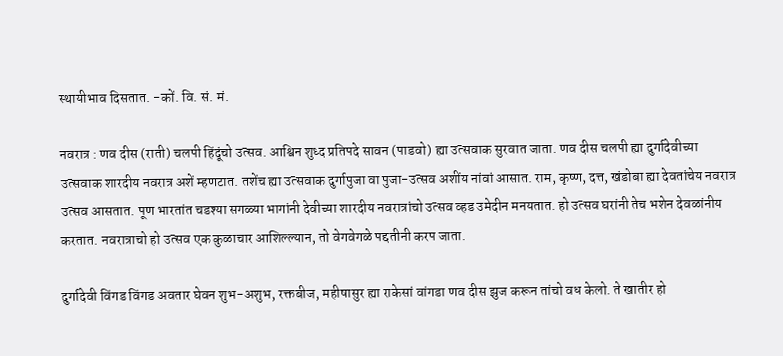स्थायीभाव दिसतात. -कों. वि. सं. मं.

नवरात्र : णव दीस (राती) चलपी हिंदूंचो उत्सव. आश्विन शुध्द प्रतिपदे सावन (पाडवो) ह्या उत्सवाक सुरवात जाता. णव दीस चलपी ह्या दुर्गादेवीच्या उत्सवाक शारदीय नवरात्र अशें म्हणटात. तशेंच ह्या उत्सवाक दुर्गापुजा वा पुजा-उत्सव अशींय नांवां आसात. राम, कृष्ण, दत्त, खंडोबा ह्या देवतांचेय नवरात्र उत्सव आसतात. पूण भारतांत चडश्या सगळ्या भागांनी देवीच्या शारदीय नवरात्रांचो उत्सव व्हड उमेदीन मनयतात. हो उत्सव घरांनी तेच भशेन देवळांनीय करतात. नवरात्राचो हो उत्सव एक कुळाचार आशिल्ल्यान, तो वेगवेगळे पद्दतीनी करप जाता.

दुर्गादेवी विंगड विंगड अवतार घेवन शुभ-अशुभ, रक्तबीज, महीषासुर ह्या राकेसां वांगडा णव दीस झुज करून तांचो वध केलो. ते खातीर हो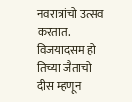नवरात्रांचो उत्सव करतात. विजयादसम हो तिच्या जैताचो दीस म्हणून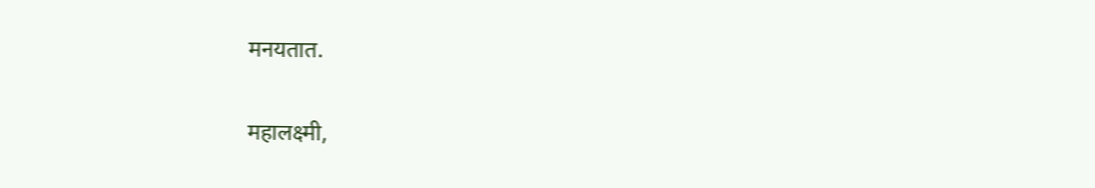मनयतात.

महालक्ष्मी,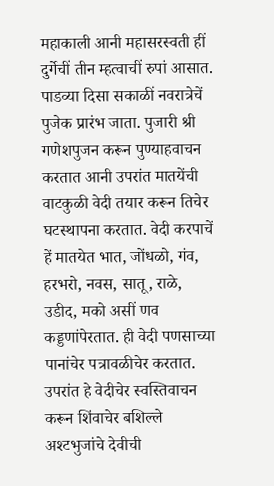महाकाली आनी महासरस्वती हीं दुर्गेचीं तीन म्हत्वाचीं रुपां आसात. पाडव्या दिसा सकाळीं नवरात्रेचें पुजेक प्रारंभ जाता. पुजारी श्री गणेशपुजन करून पुण्याहवाचन करतात आनी उपरांत मातयेंची वाटकुळी वेदी तयार करून तिचेर घटस्थापना करतात. वेदी करपाचें हें मातयेत भात, जोंधळो, गंव, हरभरो, नवस, सातू, राळे, उडीद, मको असीं णव कड्डणांपेरतात. ही वेदी पणसाच्या पानांचेर पत्रावळीचेर करतात. उपरांत हे वेदीचेर स्वस्तिवाचन करून शिंवाचेर बशिल्ले अश्टभुजांचे देवीची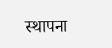स्थापना